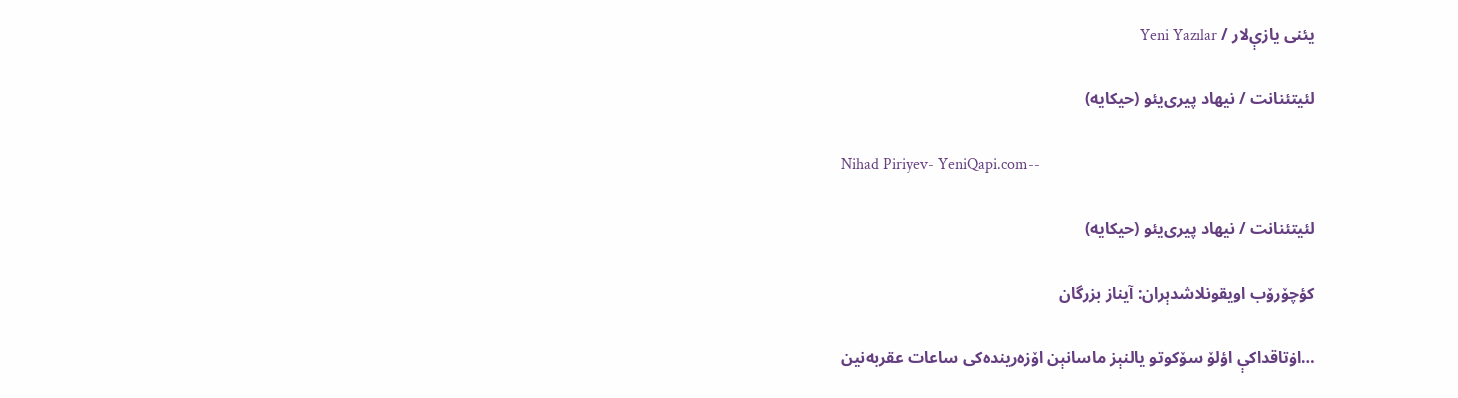یئنی یازې‌لار / Yeni Yazılar

لئیتئنانت / نیهاد پیری‌یئو (حیکایه)

Nihad Piriyev- YeniQapi.com--

لئیتئنانت / نیهاد پیری‌یئو (حیکایه)

کؤچۆرۆب اویقونلاشدېران: آیناز بزرگان

…اۏتاقداکې اؤلۆ سۆکوتو یالنېز ماسانېن اۆزه‌رینده‌کی‌ ساعات عقربه‌نین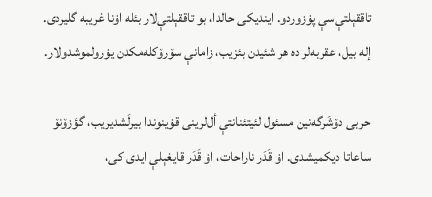تاققېلتې‌سې پۏزوردو. ایندیکی حالدا، بو تاققېلتې‌لار بئله‌ اۏنا غریبه‌ گلیردی. إله‌ بیل، عقربه‌لر ده‌ هر شئیدن بئزیب، زامانې سۆرۆکله‌مکدن یۏرولموشدولار.

حربی دۆشَرگه‌نین مسئول لئیتئنانتې أل‌لرینی قۏینوندا بیرلَشدیریب، گؤزۆنۆ ساعاتا دیکمیشدی. اۏ قَدَر ناراحات، اۏ قَدَر قایغېلې ایدی کی،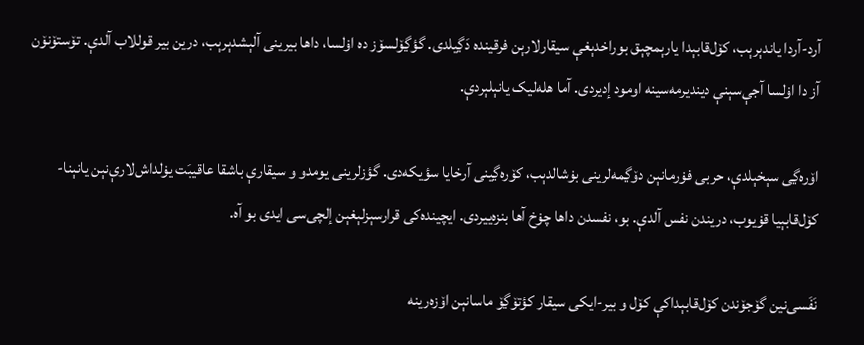آرد-آردا یاندېرېب، کۆل‌قابېدا یارېمچېق بوراخدېغې سیقارلارېن فرقینده‌ دَڲیلدی. گؤڲۆلسۆز ده‌ اۏلسا، داها بیرینی آلېشدېرېب، درین بیر قوللاب آلدې. تۆستۆنۆن آز دا اۏلسا آجې‌سېنې دیندیرمه‌سینه‌ اومود إدیردی. آما هله‌لیک یانېلېردې.

اۆره‌ڲی سېخېلدې، حربی فۏرمانېن دۆڲمه‌لرینی بۏشالدېب، کۆره‌ڲینی آرخایا سؤیکه‌دی. گؤزلرینی یومدو و سیقارې باشقا عاقیبَت یۏلداش‌لارې‌نېن یانېنا-کۆل‌قابېیا قۏیوب، دریندن‌ نفس آلدې. بو، نفسدن داها چۏخ آها بنزه‌ییردی. ایچینده‌کی‌ قرارسېز‌لېغېن إلچی‌سی ایدی بو آه‌.

نَفَسی‌نین گۆجۆندن کۆل‌قابېداکې کۆل و بیر-ایکی سیقار کؤتۆڲۆ ماسانېن اۆزه‌رینه‌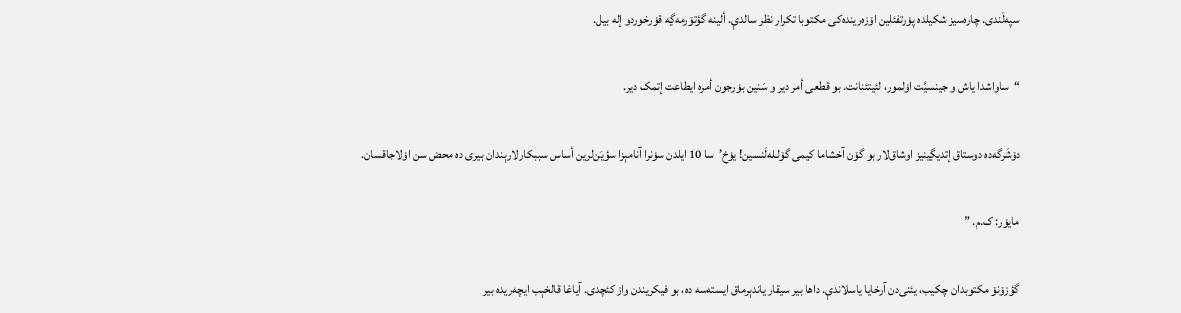سپه‌لَندی. چاره‌سیز شکیلده‌ پۏرتفئلین اۆزه‌رینده‌کی‌ مکتوبا تکرار نظر سالدې. ألینه‌ گؤتۆرمه‌ڲه‌ قۏرخوردو إله‌ بیل.

“ساواشدا یاش و جینسيَّت اۏلمور، لئیتئنانت. بو قطعی أمر دیر و سَنین بۏرجون أمره ایطاعت إتمک دیر.

دۆشَرگه‌ده‌ دوستاق إتدیڲینیز اوشاق‌لار بو گۆن آخشاما کیمی گۆلـله‌لَنسین! یۏخ’سا 10 ایلدن سۏنرا آنامېزا سؤیَن‌لرین أساس سببکارلارېندان بیری ده‌ محض سن اۏلاجاقسان.

مایۏر: ک.م. ”

گؤزۆنۆ مکتوبدان چکیب، یئنی‌دن آرخایا یاسلاندې. داها بیر سیقار یاندېرماق ایسته‌سه‌ ده‌، بو فیکریندن‌ واز کئچدی. آیاغا قالخېب ایچه‌ریده‌ بیر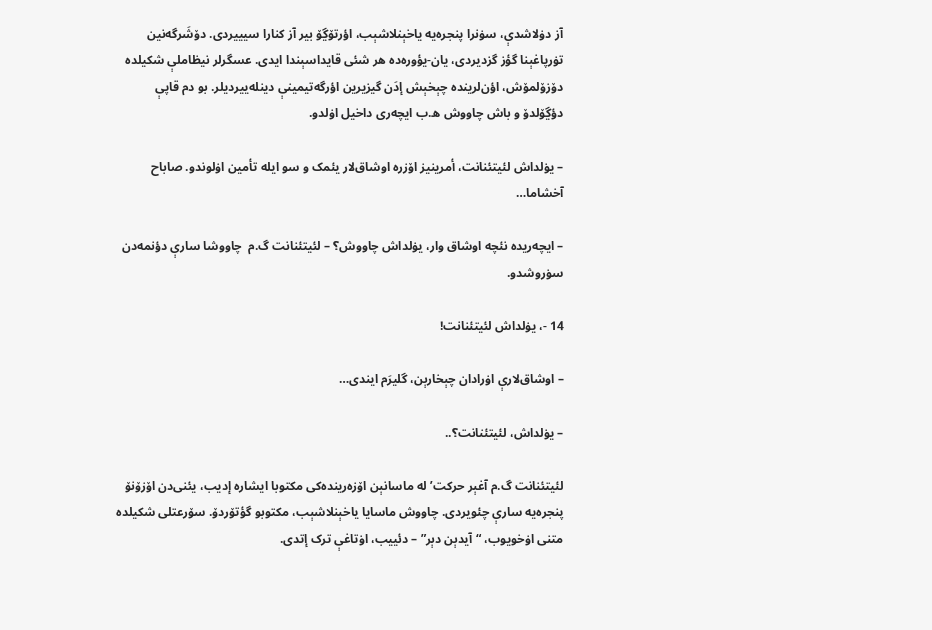آز دۏلاشدې، سۏنرا پنجره‌یه‌ یاخېنلاشېب، اؤرتۆڲۆ بیر آز کنارا سیییردی. دۆشَرگه‌نین تۏرپاغېنا گؤز گزدیردی، یان-یؤوره‌ده‌ هر شئی قایداسېندا ایدی. عسگرلر نیظاملې شکیلده‌ دۆزۆلمۆش، اؤن‌لرینده‌ چېخېش إدَن گیزیرین اؤرگه‌تیمینې دینله‌ییردیلر. بو دم قاپې دؤڲۆلدۆ و باش چاووش ه‌.ب ایچه‌ری‌ داخیل اۏلدو.

– یۏلداش لئیتئنانت، أمرینیز اۆزره‌ اوشاق‌لار یئمک و سو ایله‌ تأمین اۏلوندو. صاباح آخشاما…

– ایچه‌ریده‌ نئچه‌ اوشاق وار، یۏلداش چاووش؟ – لئیتئنانت گ.م  چاووشا سارې دؤنمه‌دن سۏروشدو.

14 -، یۏلداش لئیتئنانت!

– اوشاق‌لارې اۏرادان چېخارېن، گلیرَم ایندی…

– یۏلداش، لئیتئنانت؟..

لئیتئنانت گ.م آغېر حرکت’له‌ ماسانېن اۆزه‌رینده‌کی‌ مکتوبا ایشاره‌ إدیب، یئنی‌دن اۆزۆنۆ پنجره‌یه‌ سارې چئویردی. چاووش ماسایا یاخېنلاشېب، مکتوبو گؤتۆردۆ. سۆرعتلی شکیلده‌ متنی اۏخویوب، “آیدېن دېر” – دئییب، اۏتاغې ترک إتدی.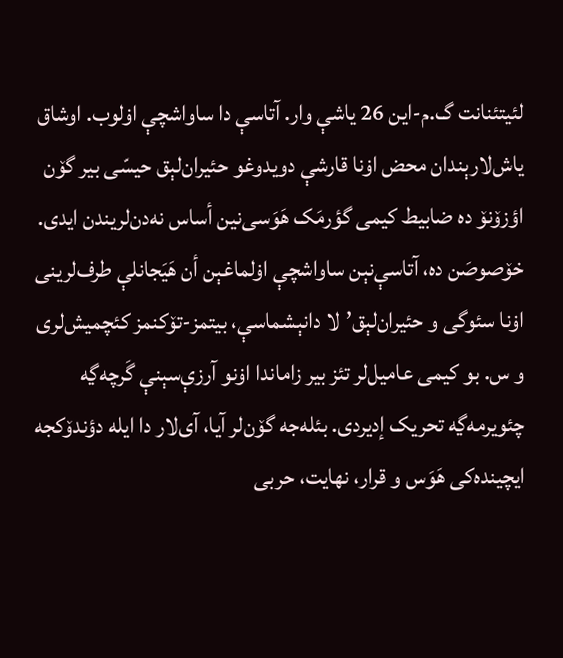لئیتئنانت گ.م-این 26 یاشې وار. آتا‌سې دا ساواشچې اۏلوب. اوشاق یاش‌لارېندان محض اۏنا قارشې دویدوغو حئیران‌لېق حیسّی بیر گۆن اؤزۆنۆ ده‌ ضابیط کیمی گؤرمَک هَوَسی‌نین أساس نه‌دن‌لریندن ایدی. خۆصوصَن ده‌، آتاسې‌نېن ساواشچې اۏلماغېن أن هَیَجانلې طرف‌لرینی اۏنا سئوگی و حئیران‌لېق’لا دانېشماسې، بیتمز-تۆکنمز کئچمیش‌لری و س. بو کیمی عامیل‌لر تئز بیر زاماندا اۏنو آرزې‌سېنې گَرچه‌ڲه‌ چئویرمه‌ڲه‌ تحریک إدیردی. بئله‌جه‌ گۆن‌لر آیا، آی‌لار دا ایله‌ دؤندۆکجه‌ ایچینده‌کی‌ هَوَس و قرار، نهایت، حربی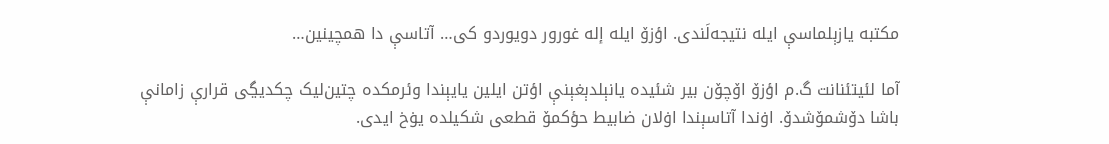مکتبه‌ یازېلماسې ایله‌ نتیجه‌لَندی. اؤزۆ ایله‌ إله‌ غورور دویوردو کی… آتا‌سې دا همچینین…

آما لئیتئنانت گ.م اؤزۆ اۆچۆن بیر شئیده‌ یانېلدېغېنې اؤتن ایلین یایېندا وئرمکده‌ چتین‌لیک چکدیڲی قرارې زامانې باشا دۆشمۆشدۆ. اۏندا آتاسېندا اۏلان ضابیط حؤکمۆ قطعی شکیلده‌ یۏخ ایدی.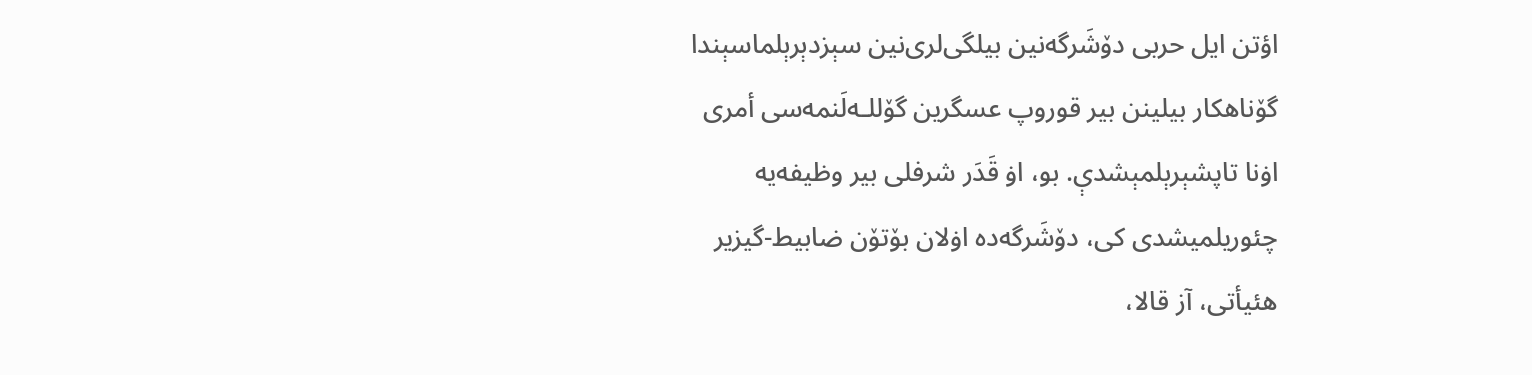اؤتن ایل حربی دۆشَرگه‌نین بیلگی‌لری‌نین سېزدېرېلماسېندا گۆناهکار بیلینن بیر قوروپ عسگرین گۆللـه‌لَنمه‌سی أمری اۏنا تاپشېرېلمېشدې. بو، اۏ قَدَر شرفلی بیر وظیفه‌یه‌ چئوریلمیشدی کی، دۆشَرگه‌ده‌ اۏلان بۆتۆن ضابیط-گیزیر هئیأتی، آز قالا‌،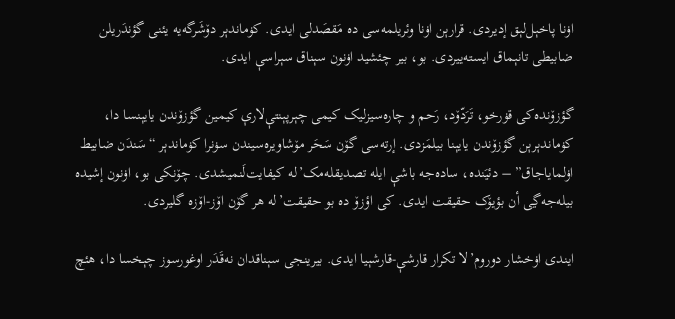اۏنا پاخېل‌لېق إدیردی. قرارېن اۏنا وئریلمه‌سی ده‌ مَقصَد‌لی ایدی. کۏماندېر دۆشَرگه‌یه‌ یئنی گؤندَریلن ضابیطی تانېماق ایسته‌ییردی. بو، بیر چئشید اۏنون سېناق سېراسې ایدی.

گؤزۆنده‌کی قۏرخو، تَرَدّۆد، رَحم و چاره‌سیز‌لیک کیمی چېرپېنتې‌لارې کیمین گؤزۆندن یایېنسا دا، کۏماندېرېن گؤزۆندن یایېنا بیلمَزدی. إرته‌سی گۆن سَحَر مۆشاویره‌سیندن سۏنرا کۏماندېر “سَندَن ضابیط اۏلمایاجاق” – دئیَنده‌، ساده‌جه‌ باشې ایله‌ تصدیقله‌مک‌’له کیفایت‌لَنمیشدی. چۆنکی بو، اۏنون إشیده‌ بیله‌جه‌ڲی أن بؤیۆک حقیقت ایدی. کی اؤزۆ ده‌ بو حقیقت’له‌ هر گۆن اۆز-اۆزه‌ گلیردی.

ایندی اۏخشار دوروم’لا تکرار قارشې-قارشېیا ایدی. بیرینجی سېناقدان نه‌قَدَر اوغورسوز چېخسا دا، هئچ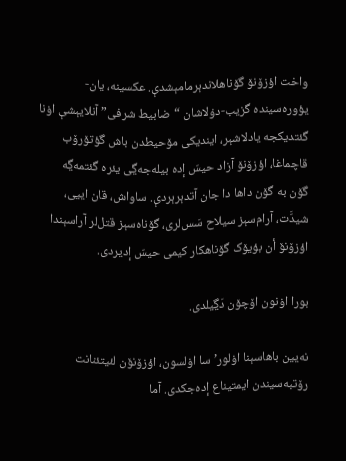واخت اؤزۆنۆ گۆناهلاندېرمامېشدې. عکسینه‌، یان-یؤوره‌سینده‌ گزیب-دۏلاشان “ضابیط شرفی” آنلایېشې اۏنا گئتدیکجه‌ یادلاشېر، ایندیکی مۆحیطدن باش گؤتۆرۆب قاچماغا، اؤزۆنۆ آزاد حیسّ إده‌ بیله‌جه‌ڲی یئره‌ گئتمه‌ڲه‌ گۆن ‌به ‌گۆن داها دا جان آتدېرېردې. ساواش، قان اییی، شیدَّت، آرام‌سېز سیلاح سَس‌لری، گۆناه‌سېز قتل‌لر آراسېندا اؤزۆنۆ أن بؤیۆک گۆناهکار کیمی حیسّ إدیردی.

بورا اۏنون اۆچۆن دَڲیلدی.

نه‌یین باهاسېنا اۏلور’سا اۏلسون، اؤزۆنۆن لئیتئنانت رۆتبه‌سیندن ایمتیناع إده‌جکدی. آما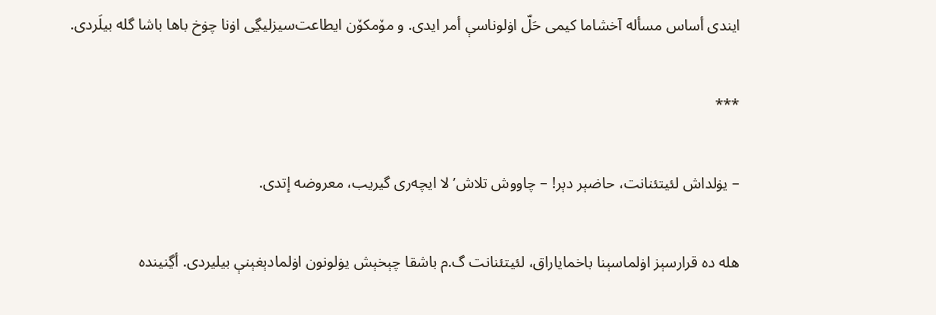ایندی أساس مسأله‌ آخشاما کیمی حَلّ اۏلوناسې أمر ایدی. و مۆمکۆن ایطاعت‌سیز‌لیڲی اۏنا چۏخ باها باشا گله‌ بیلَردی.

***

– یۏلداش لئیتئنانت، حاضېر دېر! – چاووش تلاش’لا‌ ایچه‌ری‌ گیریب، معروضه‌ إتدی.

هله‌ ده‌ قرارسېز اۏلماسېنا باخمایاراق، لئیتئنانت گ.م باشقا چېخېش یۏلونون اۏلمادېغېنې بیلیردی. أڲنینده‌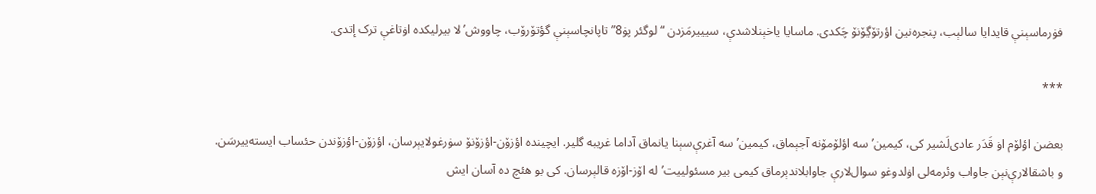فۏرماسېنې قایدایا سالېب، پنجره‌نین اؤرتۆڲۆنۆ چَکدی. ماسایا یاخېنلاشدې، سیییرمَزدن “لوگئر پۏ8” تاپانچاسېنې گؤتۆرۆب، چاووش’لا‌ بیرلیکده‌ اۏتاغې ترک إتدی.

***

بعضن اؤلۆم اۏ قَدَر عادی‌لَشیر کی، کیمین’سه‌ اؤلۆمۆنه‌ آجېماق، کیمین’سه‌ آغرې‌سېنا یانماق آداما غریبه‌ گلیر. ایچینده‌ اؤزۆن-اؤزۆنۆ سۏرغولایېرسان، اؤزۆن-اؤزۆندن حئساب ایسته‌ییرسَن. و باشقالارې‌نېن جاواب وئرمه‌لی اۏلدوغو سوال‌لارې جاوابلاندېرماق کیمی بیر مسئولییت’له‌ اۆز-اۆزه‌ قالېرسان. کی بو هئچ ده‌ آسان ایش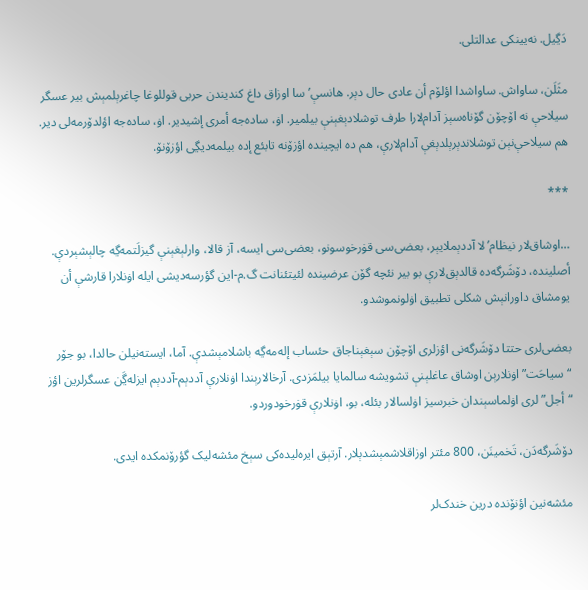دَڲیل. نه‌یینکی عدالتلی.

مثَلَن، ساواش. ساواشدا اؤلۆم أن عادی حال ‌دېر. هانسې’سا اوزاق داغ کندیندن‌ حربی قوللوغا چاغرېلمېش بیر عسگر سیلاحې نه‌ اۆچۆن گۆناه‌سېز آدام‌لارا طرف توشلادېغېنې بیلمیر. اۏ، ساده‌جه‌ أمری إشیدیر. اۏ، ساده‌جه‌ اؤلدۆرمه‌لی دیر. هم سیلاحې‌نېن توشلاندېرېلدېغې آدام‌لارې، هم ده‌ ایچینده‌ اؤزۆنه‌ تابئع إده‌ بیلمه‌دیڲی اؤزۆنۆ.

***

…اوشاق‌لار نیظام’لا آددېملایېر، بعضی‌سی قۏرخوسونو، بعضی‌سی ایسه‌، آز قالا‌، وارلېغېنې گیزلَتمه‌ڲه‌ چالېشېردې. أصلینده‌، دۆشَرگه‌ده‌ قالدېق‌لارې بو بیر نئچه‌ گۆن عرضینده‌ لئیتئنانت گ.م-این گؤرسه‌دیشی ایله‌ اۏنلارا قارشې أن یومشاق داورانېش شکلی تطبیق اۏلونموشدو.

بعضی‌لری حتتا دۆشَرگه‌نی اؤز‌لری اۆچۆن سېغېناجاق حئساب إله‌مه‌ڲه‌ باشلامېشدې. آما، ایسته‌نیلن حالدا، بو جۆر “سیاحَت” اۏنلارېن اوشاق عاغلېنې تشویشه‌ سالمایا بیلمَزدی. آرخا‌لارېندا اۏنلارې آددېم-آددېم ایزله‌ڲَن عسگرلرین اؤز “أجل”لری اۏلماسېندان خبرسیز اۏلسا‌لار بئله‌، بو، اۏنلارې قۏرخودوردو.

دۆشَرگه‌دَن، تَخمینَن، 800 مئتر اوزاقلاشمېشدېلار. آرتېق ایره‌لیده‌کی سېخ مئشه‌‌لیک گؤرۆنمکده‌ ایدی.

مئشه‌نین اؤنۆنده‌ درین خندک‌لر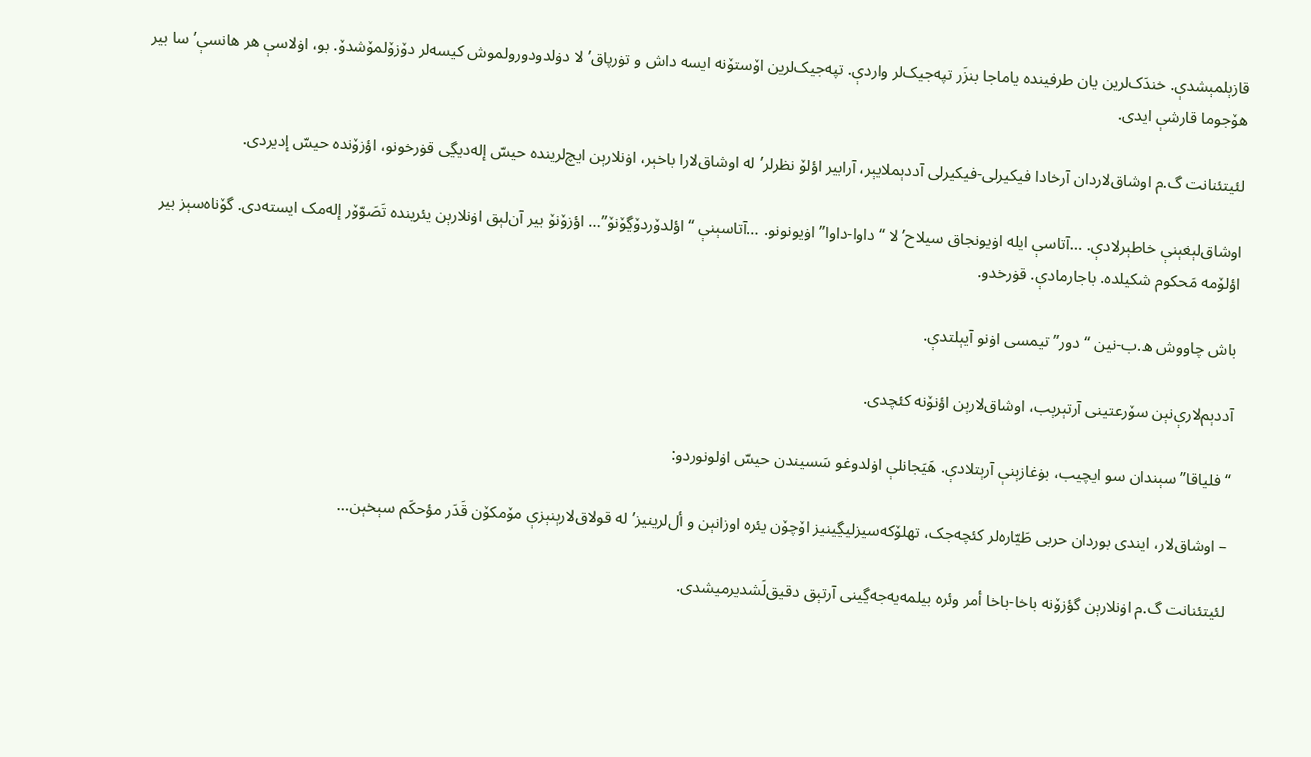قازېلمېشدې. خندَک‌لرین یان طرفینده‌ یاماجا بنزَر تپه‌جیک‌لر واردې. تپه‌جیک‌لرین اۆستۆنه‌ ایسه‌ داش و تۏرپاق’لا‌ دۏلدودورولموش کیسه‌لر دۆزۆلمۆشدۆ. بو، اۏلاسې هر هانسې’سا بیر هۆجوما قارشې ایدی.

لئیتئنانت گ.م اوشاق‌لاردان آرخادا فیکیر‌لی-فیکیر‌لی آددېملایېر، آرابیر اؤلۆ نظرلر’له‌ اوشاق‌لارا باخېر، اۏنلارېن ایچ‌لرینده‌ حیسّ إله‌دیڲی قۏرخونو، اؤزۆنده‌ حیسّ إدیردی.

اوشاق‌لېغېنې خاطېرلادې. …آتا‌سې ایله‌ اۏیونجاق سیلاح’لا‌ “داوا-داوا” اۏیونونو. …آتاسېنې “اؤلدۆردۆڲۆنۆ”… اؤزۆنۆ بیر آن‌لېق اۏنلارېن یئرینده‌ تَصَوّۆر إله‌مک ایسته‌دی. گۆناه‌سېز بیر اؤلۆمه‌ مَحکوم شکیلده‌. باجارمادې. قۏرخدو.

باش چاووش ه‌.ب-نین “دور” تیمسی اۏنو آیېلتدې.

آددېم‌لارې‌نېن سۆرعتینی آرتېرېب، اوشاق‌لارېن اؤنۆنه‌ کئچدی.

“فلیاقا”سېندان سو ایچیب، بۏغازېنې آرېتلادې. هَیَجانلې اۏلدوغو سَسیندن‌ حیسّ اۏلونوردو:

– اوشاق‌لار، ایندی بوردان حربی طَيّاره‌‌لر کئچه‌جک، تهلۆکه‌سیزلیڲینیز اۆچۆن یئره‌ اوزانېن و أل‌لرینیز’له قولاق‌لارېنېزې مۆمکۆن قَدَر مؤحکَم سېخېن…

لئیتئنانت گ.م اۏنلارېن گؤزۆنه‌ باخا-باخا أمر وئره‌ بیلمه‌یه‌جه‌ڲینی آرتېق دقیق‌لَشدیرمیشدی.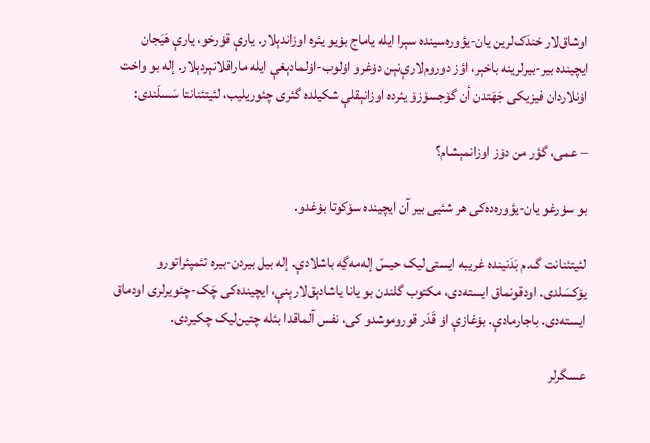اوشاق‌لار خندَک‌لرین یان-یؤوره‌سینده‌ سېرا ایله‌ یاماج بۏیو یئره‌ اوزاندېلار. یارې قۏرخو، یارې هَیَجان ایچینده‌ بیر-بیر‌لرینه باخېر، اؤز دوروم‌لارې‌نېن دۏغرو اۏلوب-اۏلمادېغې ایله‌ ماراقلانېردېلار. إله‌ بو واخت اۏنلاردان فیزیکی جَهَتدن أن گۆجسۆزۆ یئرده‌ اوزانېقلې شکیلده‌ گئری چئوریلیب، لئیتئنانتا سَسلَندی:

– عمی، گؤر من دۆز اوزانمېشام؟

بو سۏرغو یان-یؤوره‌ده‌کی هر شئیی بیر آن ایچینده‌ سۆکوتا بۏغدو.

لئیتئنانت گ.م بَدَنینده‌ غریبه‌ ایستی‌لیک حیسّ إله‌مه‌ڲه‌ باشلادې. إله‌ بیل بیردن-بیره‌ تئمپئراتورو یۆکسَلدی. اودقونماق ایسته‌دی، مکتوب گلندن بو یانا یاشادېق‌لارېنې، ایچینده‌کی‌ چَک-چئویرلری اودماق ایسته‌دی. باجارمادې. بۏغازې اۏ قَدَر قوروموشدو کی، نفس آلماقدا بئله‌ چتین‌لیک چکیردی.

عسگرلر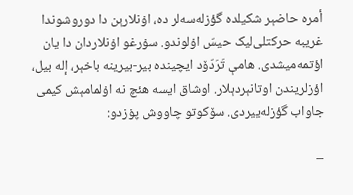أمره‌ حاضېر شکیلده‌ گؤزله‌سه‌لر ده‌، اۏنلارېن دا دوروشوندا غریبه‌ حرکتلی‌لیک حیسّ اۏلوندو. سۏرغو اۏنلاردان دا یان اؤتمه‌میشدی. هامې تَرَدّۆد ایچینده‌ بیر-بیرینه‌ باخېر، إله‌ بیل، اؤزلریندن‌ اوتانېردېلار. اوشاق ایسه‌ هئچ نه‌ اۏلمامېش کیمی جاواب گؤزله‌ییردی. سۆکوتو چاووش پۏزدو:

–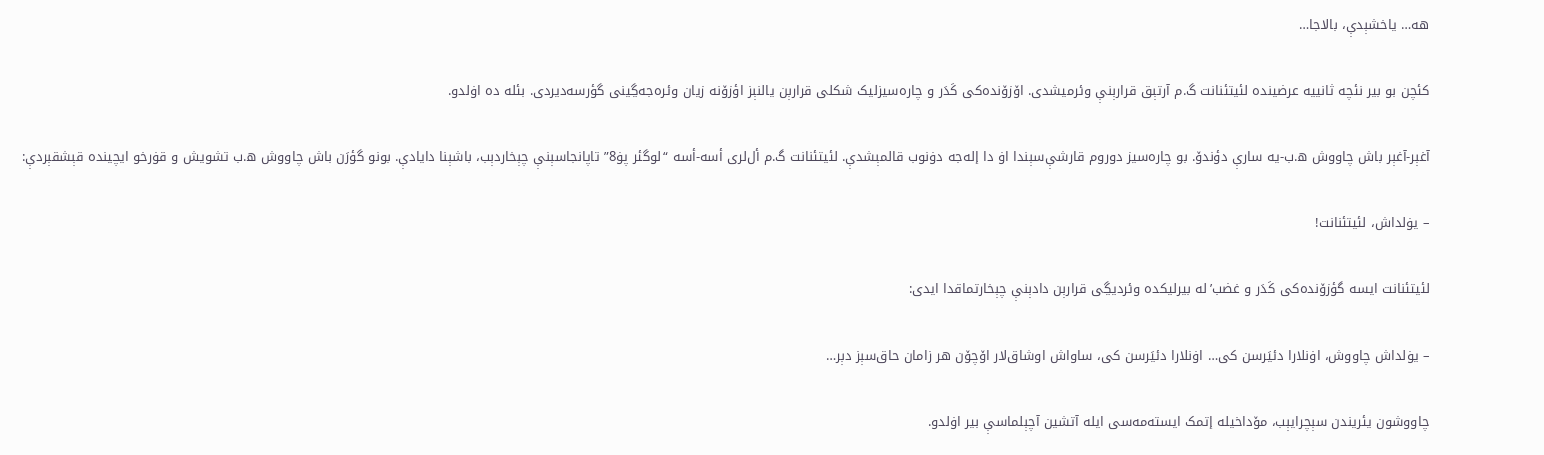هه‌… یاخشېدې، بالاجا…

کئچن بو بیر نئچه‌ ثانییه‌ عرضینده‌ لئیتئنانت گ.م آرتېق قرارېنې وئرمیشدی. اۆزۆنده‌کی‌ کَدَر و چاره‌سیز‌لیک شکلی قرارېن یالنېز اؤزۆنه‌ زیان وئره‌جه‌ڲینی گؤرسه‌دیردی. بئله‌ ده‌ اۏلدو.

آغېر-آغېر باش چاووش ه‌.ب-یه‌ سارې دؤندۆ. بو چاره‌سیز دوروم قارشې‌سېندا اۏ دا إله‌جه‌ دۏنوب قالمېشدې. لئیتئنانت گ.م أل‌لری أسه‌-أسه‌ “لوگئر پۏ8” تاپانجاسېنې چېخاردېب، باشېنا دایادې. بونو گؤرَن باش چاووش ه‌.ب تشویش و قۏرخو ایچینده‌ قېشقېردې:

– یۏلداش، لئیتئنانت!

لئیتئنانت ایسه‌ گؤزۆنده‌کی کَدَر و غضب’له‌ بیرلیکده‌ وئردیڲی قرارېن دادېنې چېخارتماقدا ایدی:

– یۏلداش چاووش، اۏنلارا دئیَرسن کی… اۏنلارا دئیَرسن کی، ساواش اوشاق‌لار اۆچۆن هر زامان حاق‌سېز دېر…

چاووشون یئریندن‌ سېچرایېب، مۆداخیله‌ إتمک ایسته‌مه‌سی ایله‌ آتشین آچېلما‌سې بیر اۏلدو.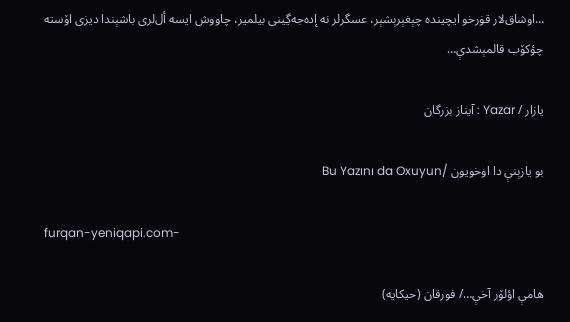…اوشاق‌لار قۏرخو ایچینده‌ چېغېرېشېر، عسگرلر نه‌ إده‌جه‌ڲینی بیلمیر، چاووش ایسه‌ أل‌لری باشېندا دیزی اۆسته‌ چؤکۆب قالمېشدې…

یازار / Yazar : آیناز بزرگان

بو یازېنې دا اۏخویون /Bu Yazını da Oxuyun

furqan-yeniqapi.com-

هامې اؤلۆر آخې…/ فورقان (حیکایه‌)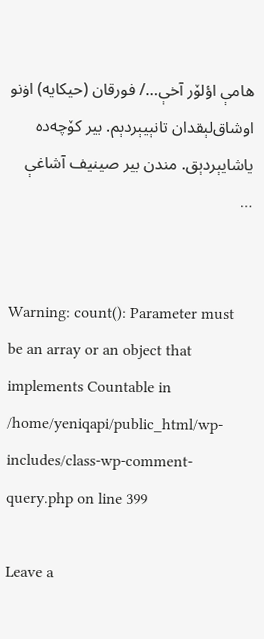هامې اؤلۆر آخې…/ فورقان (حیکایه‌) اۏنو اوشاق‌لېقدان تانېیېردېم. بیر کۆچه‌ده‌ یاشایېردېق. مندن بیر صینیف آشاغې …


Warning: count(): Parameter must be an array or an object that implements Countable in /home/yeniqapi/public_html/wp-includes/class-wp-comment-query.php on line 399

Leave a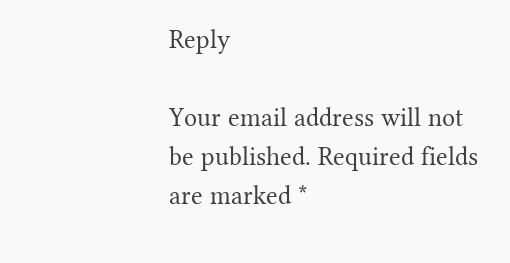Reply

Your email address will not be published. Required fields are marked *